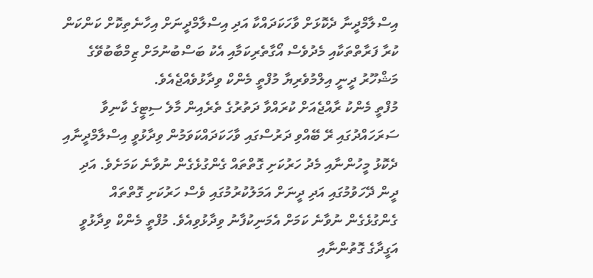އިސްލާމްދީނާ ދެކޮޅަށް ވާހަކަދައްކާ އަދި އިސްލާމްދީނަށް އިހާނެތިކޮށް ކަންކަން ކުރާ ފަރާތްތަކާއި މެދުވެސް އޯގާތެރިކަމާއި އެކު ބަސްބުނުމަށް ޒިމްބާބުވޭގެ މަޝްހޫރު ދީނީ އިލްމުވެރިޔާ މުފްތީ މެންކް ވިދާޅުވެއްޖެއެވެ.
މުފްތީ މެންކު ރާއްޖެއަށް ކުރައްވާ ދަތުރުގެ ތެރެއިން މާލެ ސިޓީގެ ކާނިވާ ސަރަހައްދުގައި ރޭ ބޭއްވި ދަރުސްގައި ވާހަކަދައްކަވަމުން ވިދާޅުވީ އިސްލާމްދީނާއި ދެކޮޅު މީހުންނާއި މެދު ހަރުކަށި ގޮތްތައް ގެންގުޅެގެން ނުވާނެ ކަމަށެވެ. އަދި ދީން ދޭހަވުމުގައި އަދި ދީނަށް އަމަލުކުރުމުގައި ވެސް ހަރުކަށި ގޮތްތައް ގެންގުޅެގެން ނުވާނެ ކަމަށް އެމަނިކުފާނު ވިދާޅުވިއެވެ. މުފްތީ މެންކް ވިދާޅުވީ އަގީދާގެ ގޮތުންނާއި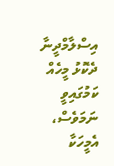އިސްލާމްދީނާ ދެކޮޅު މީހެއް ކަމުގައިވީ ނަމަވެސް، އެމީހަކާ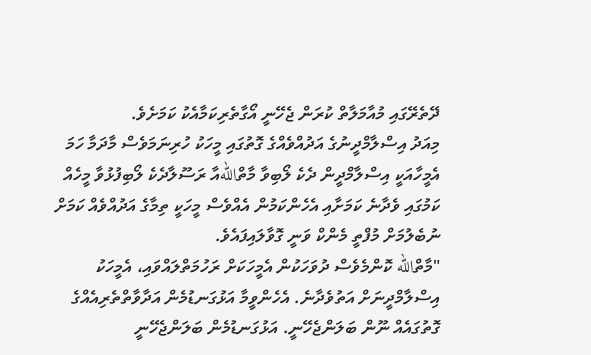ދޭތެރޭގައި މުއާމަލާތް ކުރަން ޖެހޭނީ އޯގާތެރިކަމާއެކު ކަމަށެވެ.
މިއަދު އިސްލާމްދީނުގެ އަދުއްވެއްގެ ގޮތުގައި މީހަކު ހުރިނަމަވެސް މާދަމާ ހަމަ އެމީހާއަކީ އިސްލާމްދީން ދެކެ ލޯބިވާ މާތްاللهއާ ރަސޫލާދެކެ ލޯބިފުޅުވާ މީހެއް ކަމުގައި ވެދާނެ ކަމަށާއި އެހެންކަމުން އެއްވެސް މީހަކީ ތިމާގެ އަދުއްވެއް ކަމަށް ނުބެލުމަށް މުފްތީ މެންކް ވަނީ ގޮވާލައިފައެވެ.
"މާތްالله ކޮންމެވެސް ދުވަހަކުން އެމީހަކަށް ރަހުމަތްލައްވައި، އެމީހަކު އިސްލާމްދީނަށް އަތުވެދާނެ. އެހެންވީމާ އަޅުގަނޑުމެން އަދާވާތްތެރިއެއްގެ ގޮތުގައެއް ނޫން ބަލަންޖެހޭނީ. އަޅުގަނޑުމެން ބަލަންޖެހޭނީ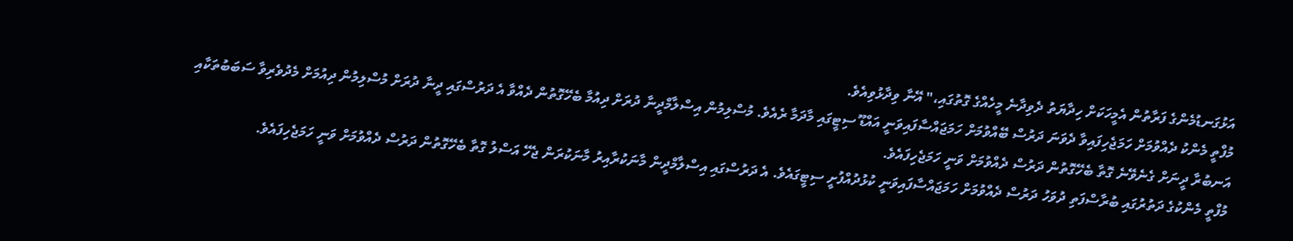އަޅުގަނޑުމެންގެ ފަރާތުން އެމީހަކަށް ހިދާޔަތު ދެވިދާނެ މީހެއްގެ ގޮތުގައި،" އޭނާ ވިދާޅުވިއެވެ.
މުފްތީ މެންކު ދެއްވުމަށް ހަމަޖެހިފައިވާ ދެވަނަ ދަރުސް ބޭއްވުމަށް ހަމަޖައްސާފައިވަނީ އައްޑޫ ސިޓީގައި މާދަމާ ރެއެވެ. މުސްލިމުން އިސްލާމްދީނާ ދުރަށް ދިއުމާ ބެހޭގޮތުން ދެއްވާ އެ ދަރުސްގައި ދީނާ ދުރަށް މުސްލިމުން ދިއުމަށް މެދުވެރިވާ ސަބަބުތަކާއި އަނބުރާ ދީނަށް ގެނެވޭނެ ގޮތާ ބެހޭގޮތުން ދަރުސް ދެއްވުމަށް ވަނީ ހަމަޖެހިފައެވެ.
މުފްތީ މެންކުގެ ދަތުރުގައި ބުރާސްފަތި ދުވަހު ދަރުސް ދެއްވުމަށް ހަމަޖައްސާފައިވަނީ ކުޅުދުއްފުށީ ސިޓީގައެވެ. އެ ދަރުސްގައި އިސްލާމްދީން މާނަކުރާއިރު މާނަކުރަން ޖެހޭ އަސްލު ގޮތާ ބެހޭގޮތުން ދަރުސް ދެއްވުމަށް ވަނީ ހަމަޖެހިފައެވެ.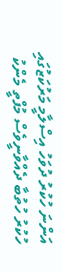އަންނަ ހުކުރު ދުވަހު އިސްލާމީ މަރުކަޒުގައި ހުކުރު ހުތުބާ ދެއްވާނީވެސް މުފްތީ މެންކު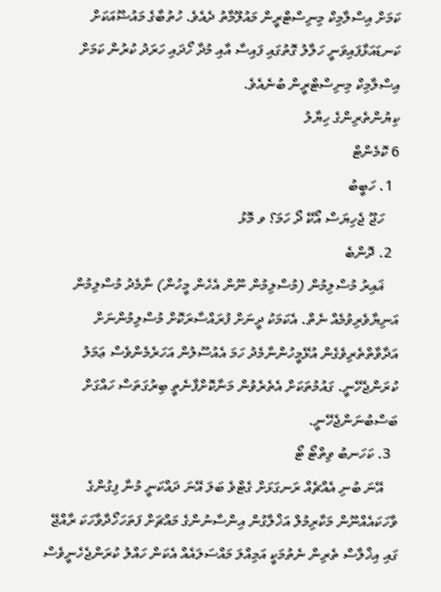ކަމަށް އިސްލާމިކް މިނިސްޓްރީން މައުލޫމާތު ދެއެވެ. ހުތުބާގެ މައުޟޫއަކަށް ކަނޑައަޅާފައިވަނީ ހަލާލު ގޮތުގައި ފައިސާ އާއި މުދާ ހޯދައި ހަރަދު ކުރުން ކަމަށް އިސްލާމިކް މިނިސްޓްރީން ބުނެއެވެ.
ކިޔުންތެރިންގެ ހިޔާލު
6 ކޮމެންޓް
  1. ހަބީބު
    ހަޖޫ ޖެހިޔަސް އޯކޭ ދޯ ހަމަ؟ ވ މޮޅު
  2. ދޮންބެ
    ޣައިރު މުސްލިމުން (މުސްލިމުން ނޫން އެހެން މީހުން) ނާމެދު މުސްލިމުން އަނިޔާވެރިވުމެއް ނެތް. އެކަމަކު ދީނަށް ފުރައްސާރަކޮށް މުސްލިމުންނަށް އަދާވާތްތެރިވެގެން އުޅޭމީހުންނާމެދު ހަމަ އެއުސޫލުން އަހަރެމެންވެސް ޢަމަލު ކުރަންޖެހޭނީ. ގައުމުތަކަށް އެތެރެވުން މަނާކޮށްފާނެތީ ބިރުގަތަސް ހައްގަށް ބަސްބުނަންޖެހޭނީ.
  3. ކަހަނބު ވިތްޓޯ ޓޯ
    އޭނަ ބުނި އެއްޗެއް ރަނގަޅަށް ގެޓްވެ ބަލަ އޭނަ ދައްކަނީ މުނާ ފިގުންގެ ވާހަކައެއްނޫން މަކާރިމުލް އަޚްލާގުން އިންސާނުންގެ މައްޗަށް ފަތަހަހޯދާވާހަކަ ރާއްޖޭ ގައި އިޚްލާސް ތެރިން ނެތުމަކީ އަމިއްލަ މައްސަލައެއް އެކަން ހައްލު ކުރަންޖެހެނީވެސް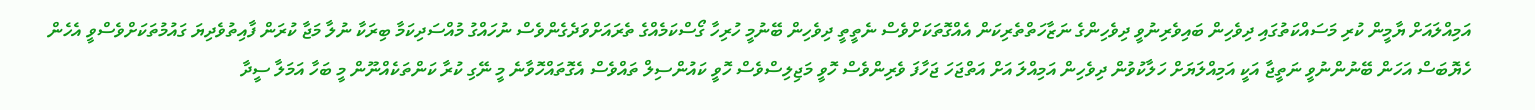އަމިއްލައަށް ޔާމީން ކުރި މަސައްކަތުގައި ދިވެހިން ބައިވެރިނުވީ ދިވެހިންގެ ނަޒާހަތްތެރިކަން އެއްގޮތަކަށްވެސް ނެތީތީ ދިވެހިން ބޭނުމީ ހުރިހާ ގޯސްކަމެއްގެ ތެރައަށްވަދެގެންވެސް ނުހައްގު މުއްސަދިކަމާ ބިރަކާ ނުލާ މަޖާ ކުރަން ފާއިތުވެދިޔަ ގައުމުތަކަށްވެސްވީ އެހެން ހެޔޮބަސް އަހަން ބޭނުންނުވީ ނަތީޖާ އަކީ އަމިއްލަޔަށް ހަލާކުވުން ދިވެހިން އަމިއްލަ އަށް އަތްޖަހަ ޖަހާފަ ވެރިންވެސް ހޮވީ މަޖިލިސްވެސް ހޮވީ ކައުންސިލް ތައްވެސް އެގޮތައްހޮވާނެ މީ ނޭގި ކުރާ ކަންތަކެއްނޫން މީ ބަހާ އަމަލާ ސީދާ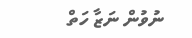ނުވުން ނަޒާ ހަތް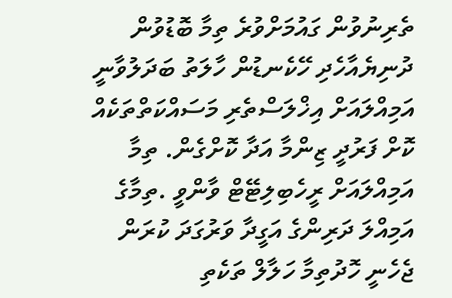ތެރިނުވުން ގައުމަށްވުރެ ތިމާ ބޮޑުވުން ދުނިޔެއާހެދި ހޭކެނޑުން ހާލަތު ބަދަލުވާނީ އަމިއްލައަށް އިޚްލަސްތެރި މަސައްކަތްތަކެއް ކޮށް ފަރުދީ ޒިންމާ އަދާ ކޮށްގެން. ތިމާ އަމިއްލައަށް ރީހެބިލިޓޭޓް ވާންވީ .ތިމާގެ އަމިއްލަ ދަރިންގެ އަގީދާ ވަރުގަދަ ކުރަން ޖެހެނީ ހޮދުތިމާ ހަލާލް ތަކެތި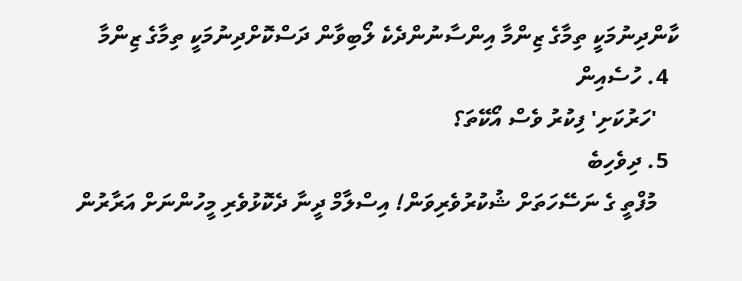ކާންދިނުމަކީ ތިމާގެ ޒިންމާ އިންސާނުންދެކެ ލޯބިވާން ދަސްކޮށްދިނުމަކީ ތިމާގެ ޒިންމާ
  4. ހުސެއިން
    'ހަރުކަށި' ފިކުރު ވެސް އޯކޭތަ؟
  5. ދިވެހިބެ
    މުފްތީ ގެ ނަސޭހަތަށް ޝުކުރުވެރިވަން! އިސްލާމް ދީނާ ދެކޮޅުވެރި މީހުންނަށް އަރާރުން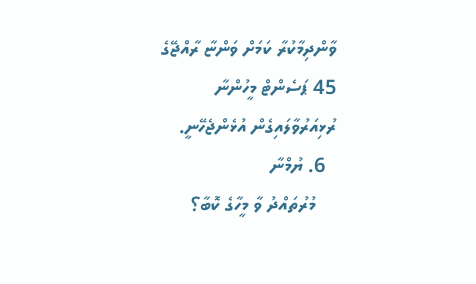ވާންދިމާކުރާ ކަމަށް ވަންޏާ ރާއްޖޭގެ 45 ޕަސެންޓް މީހުންނާ ރުޅިއަރުވާލައިގެން އުޅެންޖެހޭނީ.
  6. ޔުމްނާ
    މުރުތައްދު ވާ މީހާގެ ކޮބާ؟